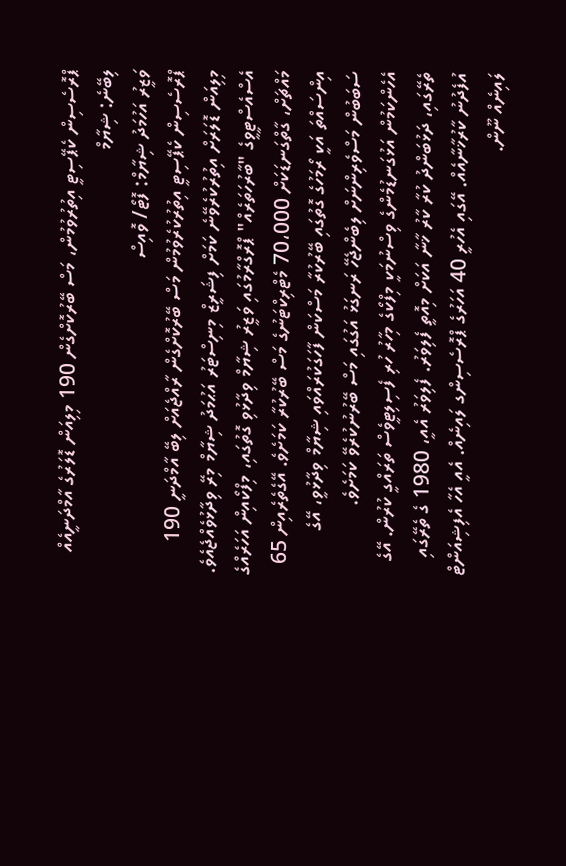ޕްރޮސެސިން ކެޕޭސިޓީ އިތުރުވުމުން، މަސް ބޭރުކޮށްގެން 190 މިލިއަން ޑޮލަރުގެ އާމްދަނީއެއް ލިބޭނެ: ޝިޔާމް
ވަޒީރު އަހުމަދު ޝިޔާމް: ފޮޓޯ/ ވޮއިސް
ޕްރޮސެސިން ކެޕޭސިޓީ އިތުރުކުރެވުމުން މަސް ބޭރުކޮށްގެން ރާއްޖެއަށް ލިބޭ އާމްދަނީ 190 މިލިއަން ޑޮލަރަށް އިތުރުކުރެވޭނެ ކަމަށް ފިޝަރީޒް މިނިސްޓަރު އަޙުމަދު ޝިޔާމް މިރޭ ވިދާޅުވެއްޖެއެވެ.
އެސްއެސްޓީވީގެ "ބާރުހަތަރެއް" ޕްރޮގްރާމުގައި ވަޒީރު ޝިޔާމް ވިދާޅުވި ގޮތުގައި، މިފްކޯއިން އަހަރެއްގެ މައްޗަށް، ގާތްގަނޑަކަށް 70،000 މެޓްރިކްޓަނުގެ މަސް ބޭރުކުރާ ކަމަށެވެ. އޭގެތެރެއިން 65 އިންސައްތަ އަކީ ރޯމަހުގެ ގޮތުގައި ބޭރުކުރާ މަސްކަން ފާހަގަކުރައްވައި ޝިޔާމް ވިދާޅުވީ، އޭގެ ސަބަބުން މަސްވެރިންނަށް ލިބެންޖެހޭ ރަނގަޅު އަގުގައި މަސް ބޭރުނުކުރެވޭ ކަމަށެވެ.
އެހެންކަމުން އަޅުގަނޑުމެންގެ ވިސްނުމަކީ މިފްކޯގެ މިހާރު ހުރި ފެސިލިޓީވެސް ތަރައްގީ ކުރުން. އޭގެ ތެރޭގައި، ދަޅުބަންދު ކުރާ ކާރު ޚާނާ އަކަށް މިއޮތީ ފެލިވަރު. ފެލިވަރު އެއީ، 1980 ގެ ތެރޭގައި އުފެދުނު ކާރުޚާނާއެއް. އޭގައި އެހުރީ 40 އަހަރުގެ ޕްރޮސެސިންގ ލައިނެއް. އެއީ އެހާ އެފިޝިއަންޓް ލައިނެއް ނޫން.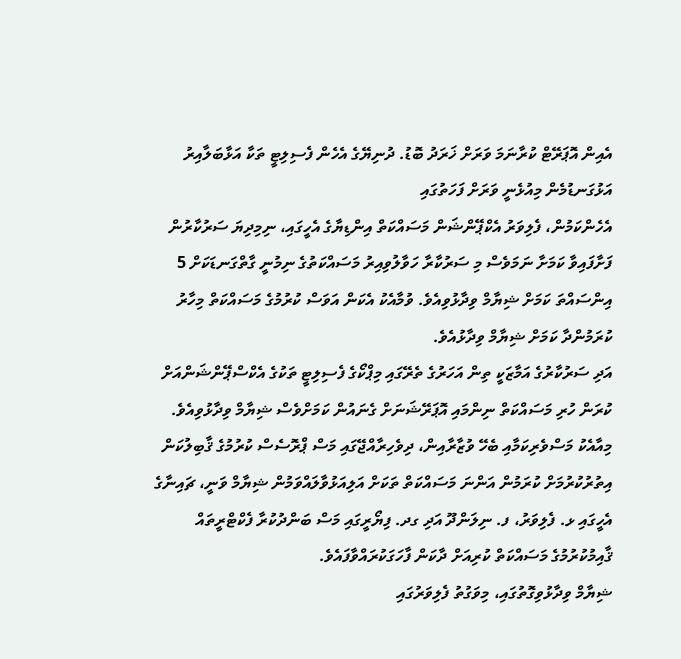އެއިން އޮޕަރޭޓް ކުރާނަމަ ވަރަށް ޚަރަދު ބޮޑު. ދުނިޔޭގެ އެހެން ފެސިލިޓީ ތަކާ އަޅާބަލާއިރު އަޅުގަނޑުމެން މިއުޅެނީ ވަރަށް ފަހަތުގައި
އެހެންކަމުން، ފެލިވަރު އެކްޕޭންޝަން މަސައްކަތް އިންޑިޔާގެ އެހީގައި، ނިމިދިޔަ ސަރުކާރުން ފަށާފައިވާ ކަމަށާ ނަމަވެސް މި ސަރުކާރާ ހަވާލުވިއިރު މަސައްކަތުގެ ނިމުނީ ގާތްގަނޑަކަށް 5 އިންސައްތަ ކަމަށް ޝިޔާމް ވިދާޅުވިއެވެ. ވުމާއެކު އެކަން އަވަސް ކުރުމުގެ މަސައްކަތް މިހާރު ކުރަމުންދާ ކަމަށް ޝިޔާމް ވިދާޅުއެވެ.
އަދި ސަރުކާރުގެ އަމާޒަކީ ތިން އަހަރުގެ ތެރޭގައި މިޕްކޯގެ ފެސިލިޓީ ތަކުގެ އެކްސްޕޭންޝަންއަށް ކުރަން ހުރި މަސައްކަތް ނިންމައި އޮޕަރޭޝަނަށް ގެނައުން ކަމަށްވެސް ޝިޔާމް ވިދާޅުވިއެވެ.
މިއާއެކު މަސްވެރިކަމާއި ބެހޭ ވުޒާރާއިން، ދިވެހިރާއްޖޭގައި މަސް ޕްރޮސެސް ކުރުމުގެ ޤާބިލުކަން އިތުރުކުރުމަށް ކުރަމުން އަންނަ މަސައްކަތް ތަކަށް އަލިއަޅުވާލައްވަމުން ޝިޔާމް ވަނީ، ޗައިނާގެ އެހީގައި ޅ. ފެލިވަރު، ފ. ނިލަންދޫ އަދި ގދ. ފިޔޯރީގައި މަސް ބަންދުކުރާ ފެކްޓްރީތައް ޤާއިމުކުރުމުގެ މަސައްކަތް ކުރިއަށް ދާކަން ފާހަގަކުރައްވާފައެވެ.
ޝިޔާމް ވިދާޅުވިގޮތުގައި، މިވަގުތު ފެލިވަރުގައި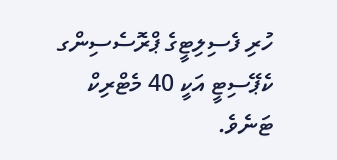ހުރި ފެސިލިޓީގެ ޕްރޮސެސިންގ ކެޕޭސިޓީ އަކީ 40 މެޓްރިކް ޓަނެވެ.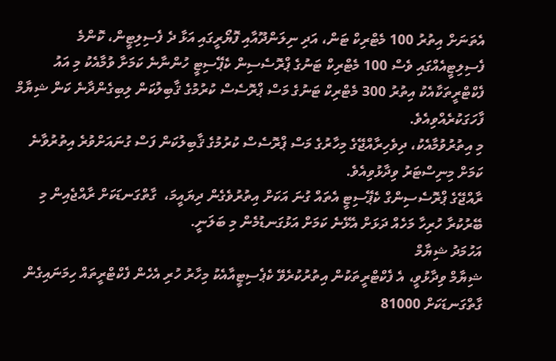އެތަނަށް އިތުރު 100 މެޓްރިކް ޓަން، އަދި ނިލަންދޫއާއި ފޮޔޯރީގައި އަޅާ ދެ ފެސިލިޓީން، ކޮންމެ ފެސިލިޓީއެއްގައި ވެސް 100 މެޓްރިކް ޓަނުގެ ޕްރޮސެސިން ކެޕޭސިޓީ ހުންނާނެ ކަމަށާ ވުމާއެކު މި އައު ފެކްޓްރީތަކާއެކު އިތުރު 300 މެޓްރިކް ޓަނުގެ މަސް ޕްރޮސެސް ކުރުމުގެ ޤާބިލުކަން ލިބިގެންދާނެ ކަން ޝިޔާމް ފާހަގަކުރެއްވިއެވެ.
މި އިތުރުވުމާއެކު، ދިވެހިރާއްޖޭގެ މިހާރުގެ މަސް ޕްރޮސެސް ކުރުމުގެ ޤާބިލުކަން ފަސް ގުނައަށްވުރެ އިތުރުވާނެ ކަމަށް މިނިސްޓަރު ވިދާޅުވިއެވެ.
ރާއްޖޭގެ ޕްރޮސެސިންގް ކެޕޭސިޓީ އެތައް ގުނަ އަކަށް އިތުރުވެގެން ދިޔައީމަ،  ގާތްގަނޑަކަށް ރާއްޖެއިން މި ބޭރުކުރާ ހުރިހާ މަހެއް ދަޅަށް އެޅޭނެ ކަމަށް އަޅުގަނޑުމެން މި ބަލަނީ.
އަހުމަދު ޝިޔާމް
ޝިޔާމް ވިދާޅުވީ، އެ ފެކްޓްރީތަކުން އިތުރުކުރެވޭ ކެޕެސިޓީއާއެކު މިހާރު ހުރި އެހެން ފެކްޓްރީތައް ހިމަނައިގެން ގާތްގަނޑަކަށް 81000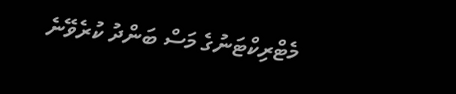މެޓްރިކްޓަނުގެ މަސް ބަންދު ކުރެވޭނެ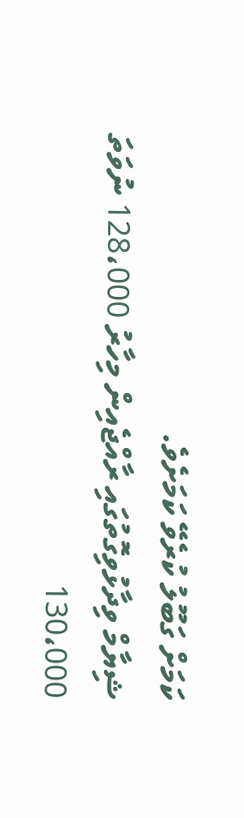ކަމަށް ގަބޫލު ކުރެވޭ ކަމަށެވެ.
ޝިޔާމް ވިދާޅުވިގޮތުގައި ރާއްޖެއިން މިހާރު 128،000 ނުވަތަ 130،000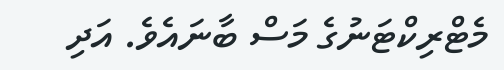މެޓްރިކްޓަނުގެ މަސް ބާނައެވެ. އަދި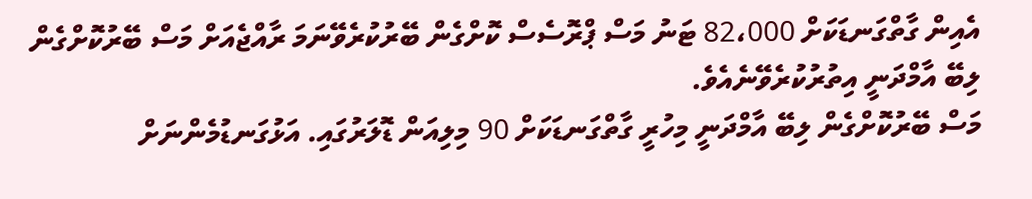އެއިން ގާތްގަނޑަކަށް 82،000 ޓަނު މަސް ޕްރޮސެސް ކޮށްގެން ބޭރުކުރެވޭނަމަ ރާއްޖެއަށް މަސް ބޭރުކޮށްގެން ލިބޭ އާމްދަނީ އިތުރުކުރެވޭނެއެވެ.
މަސް ބޭރުކޮށްގެން ލިބޭ އާމްދަނީ މިހުރީ ގާތްގަނޑަކަށް 90 މިލިއަން ޑޮލަރުގައި. އަޅުގަނޑުމެންނަށް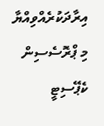އިރާދަކުރެއްވިއްޔާ މި ޕްރޮސެސިން ކެޕޭސިޓީ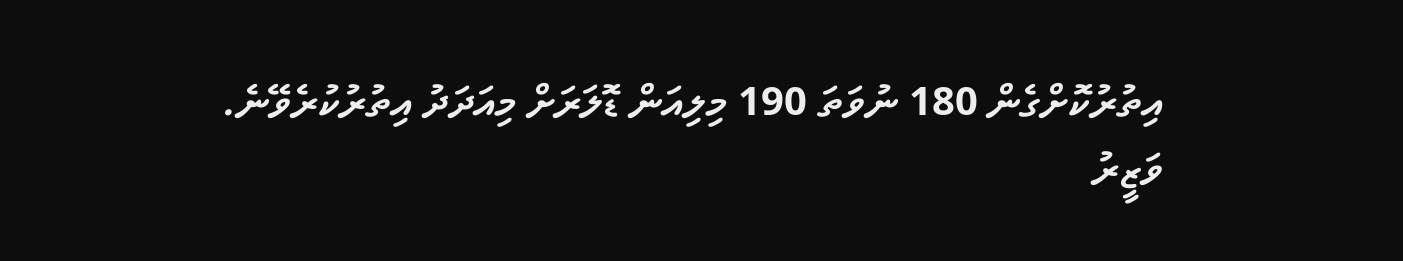އިތުރުކޮށްގެން 180 ނުވަތަ 190 މިލިއަން ޑޮލަރަށް މިއަދަދު އިތުރުކުރެވޭނެ.
ވަޒީރު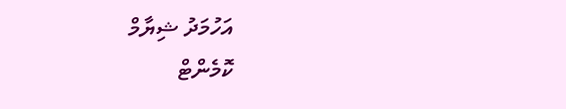އަހުމަދު ޝިޔާމް
ކޮމެންޓް